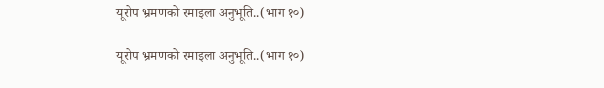यूरोप भ्रमणको रमाइला अनुभूति..(भाग १०)

यूरोप भ्रमणको रमाइला अनुभूति..(भाग १०)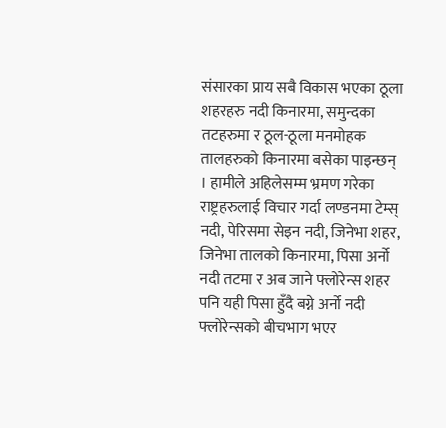संसारका प्राय सबै विकास भएका ठूला शहरहरु नदी किनारमा, समुन्दका तटहरुमा र ठूल-ठूला मनमोहक तालहरुको किनारमा बसेका पाइन्छन् । हामीले अहिलेसम्म भ्रमण गरेका राष्ट्रहरुलाई विचार गर्दा लण्डनमा टेम्स् नदी, पेरिसमा सेइन नदी, जिनेभा शहर, जिनेभा तालको किनारमा, पिसा अर्नो नदी तटमा र अब जाने फ्लोरेन्स शहर पनि यही पिसा हुँदै बग्ने अर्नो नदी फ्लोरेन्सको बीचभाग भएर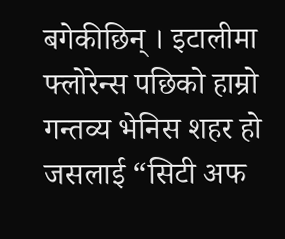बगेकीछिन् । इटालीमा फ्लोरेन्स पछिको हाम्रो गन्तव्य भेनिस शहर हो जसलाई “सिटी अफ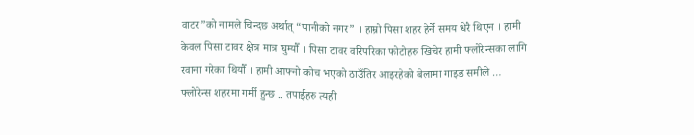वाटर”को नामले चिन्दछ अर्थात् “पानीको नगर” । हाम्रो पिसा शहर हेर्ने समय धेरै थिएन । हामी केवल पिसा टावर क्षेत्र मात्र घुम्यौँ । पिसा टावर वरिपरिका फोटोहरु खिचेर हामी फ्लोरेन्सका लागि रवाना गरेका थियौँ । हामी आफ्नो कोच भएको ठाउँतिर आइरहेको बेलामा गाइड समीले … फ्लोरेन्स शहरमा गर्मी हुन्छ .. तपाईहरु त्यही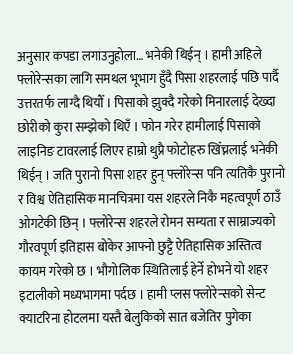अनुसार कपडा लगाउनुहोला… भनेकी थिईन् । हामी अहिले फ्लोरेन्सका लागि समथल भूभाग हुँदै पिसा शहरलाई पछि पार्दै उत्तरतर्फ लाग्दै थियौँ । पिसाको झुक्दै गरेको मिनारलाई देख्दा छोरीको कुरा सम्झेको थिएँ । फोन गरेर हामीलाई पिसाको लाइनिङ टावरलाई लिएर हाम्रो थुप्रै फोटोहरु खिँच्नलाई भनेकी थिईन् । जति पुरानो पिसा शहर हुन् फ्लोरेन्स पनि त्यतिकै पुरानो र विश्व ऐतिहासिक मानचित्रमा यस शहरले निकै महत्वपूर्ण ठाउँ ओगटेकी छिन् । फ्लोरेन्स शहरले रोमन सम्यता र साम्राज्यको गौरवपूर्ण इतिहास बोकेर आफ्नो छुट्टै ऐतिहासिक अस्तित्व कायम गरेको छ । भौगोलिक स्थितिलाई हेर्ने होभने यो शहर इटालीको मध्यभागमा पर्दछ । हामी प्लस फ्लोरेन्सको सेन्ट क्याटरिना होटलमा यस्तै बेलुकिको सात बजेतिर पुगेका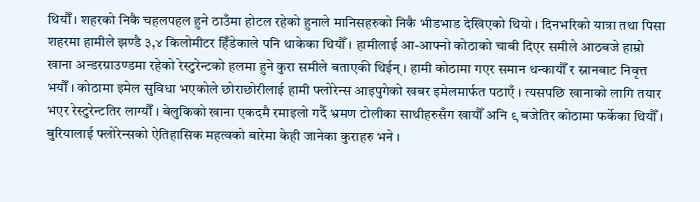थियौँ । शहरको निकै चहलपहल हुने ठाउँमा होटल रहेको हुनाले मानिसहरुको निकै भीडभाड देखिएको थियो । दिनभरिको यात्रा तथा पिसा शहरमा हामीले झण्डै ३,४ किलोमीटर हिँडेकाले पनि थाकेका थियौँ । हामीलाई आ-आफ्नो कोठाको चाबी दिएर समीले आठबजे हाम्रो खाना अन्डरग्राउण्डमा रहेको रेस्टुरेन्टको हलमा हुने कुरा समीले बताएकी थिईन् । हामी कोठामा गएर समान थन्कायौँ र स्नानबाट निवृत्त भयौँ । कोठामा इमेल सुविधा भएकोले छोराछोरीलाई हामी फ्लोरेन्स आइपुगेको खबर इमेलमार्फत पठाएँ । त्यसपछि खानाको लागि तयार भएर रेस्टुरेन्टतिर लाग्यौँ । बेलुकिको खाना एकदमै रमाइलो गर्दै भ्रमण टोलीका साथीहरुसँग खायौँ अनि ९ बजेतिर कोठामा फर्केका थियौँ । बुरियालाई फ्लोरेन्सको ऐतिहासिक महत्वको बारेमा केही जानेका कुराहरु भने ।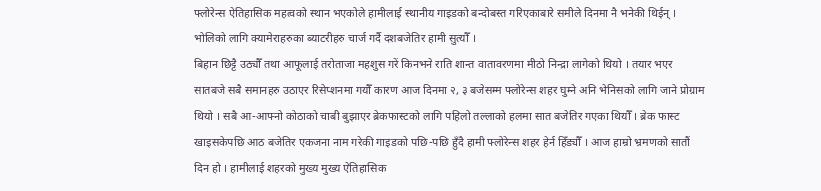फ्लोरेन्स ऐतिहासिक महत्वको स्थान भएकोले हामीलाई स्थानीय गाइडको बन्दोबस्त गरिएकाबारे समीले दिनमा नै भनेकी थिईन् । भोलिको लागि क्यामेराहरुका ब्याटरीहरु चार्ज गर्दै दशबजेतिर हामी सुत्यौँ ।
बिहान छिट्टै उठ्यौँ तथा आफूलाई तरोताजा महशुस गरें किनभने राति शान्त वातावरणमा मीठो निन्द्रा लागेको थियो । तयार भएर सातबजे सबै समानहरु उठाएर रिसेप्शनमा गयौँ कारण आज दिनमा २, ३ बजेसम्म फ्लोरेन्स शहर घुम्ने अनि भेनिसको लागि जाने प्रोग्राम थियो । सबै आ-आफ्नो कोठाको चाबी बुझाएर ब्रेकफास्टको लागि पहिलो तल्लाको हलमा सात बजेतिर गएका थियौँ । ब्रेक फास्ट खाइसकेपछि आठ बजेतिर एकजना नाम गरेकी गाइडको पछि-पछि हुँदै हामी फ्लोरेन्स शहर हेर्न हिँड्यौँ । आज हाम्रो भ्रमणको सातौं दिन हो । हामीलाई शहरको मुख्य मुख्य ऐतिहासिक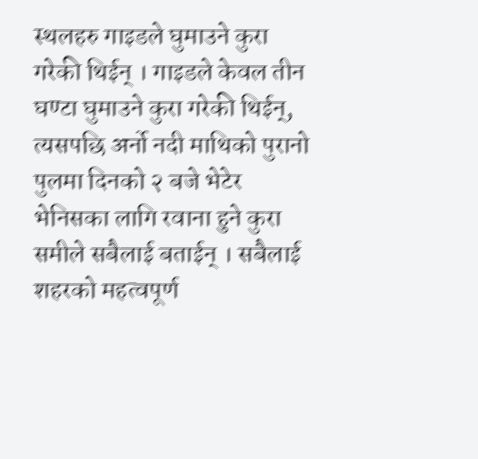स्थलहरु गाइडले घुमाउने कुरा गरेकी थिईन् । गाइडले केवल तीन घण्टा घुमाउने कुरा गरेकी थिईन्, त्यसपछि अर्नो नदी माथिको पुरानो पुलमा दिनको २ बजे भेटेर भेनिसका लागि रवाना हुने कुरा समीले सबैलाई बताईन् । सबैलाई शहरको महत्वपूर्ण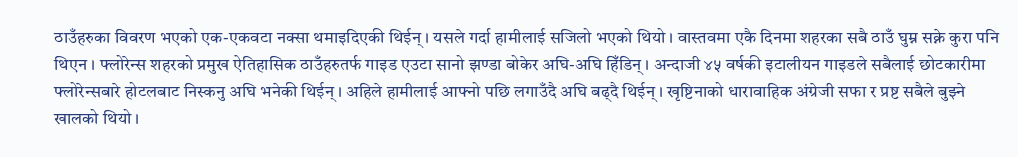ठाउँहरुका विवरण भएको एक-एकवटा नक्सा थमाइदिएकी थिईन् । यसले गर्दा हामीलाई सजिलो भएको थियो । वास्तवमा एकै दिनमा शहरका सबै ठाउँ घुम्न सक्ने कुरा पनि थिएन । फ्लोरेन्स शहरको प्रमुख ऐतिहासिक ठाउँहरुतर्फ गाइड एउटा सानो झण्डा बोकेर अघि-अघि हिँडिन् । अन्दाजी ४५ वर्षकी इटालीयन गाइडले सबैलाई छोटकारीमा फ्लोरेन्सबारे होटलबाट निस्कनु अघि भनेकी थिईन् । अहिले हामीलाई आफ्नो पछि लगाउँदै अघि बढ्दै थिईन् । खृष्टिनाको धारावाहिक अंग्रेजी सफा र प्रष्ट सबैले बुझ्ने खालको थियो ।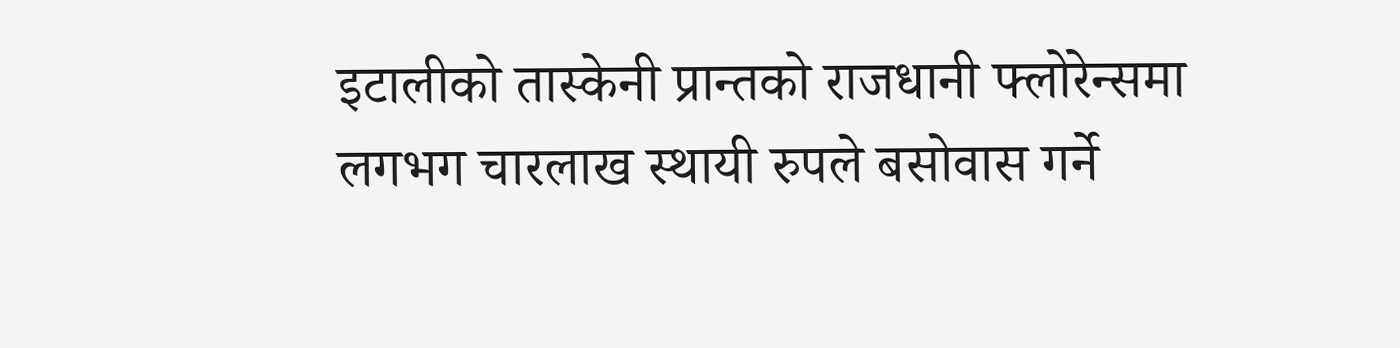इटालीको तास्केनी प्रान्तको राजधानी फ्लोरेन्समा लगभग चारलाख स्थायी रुपले बसोवास गर्ने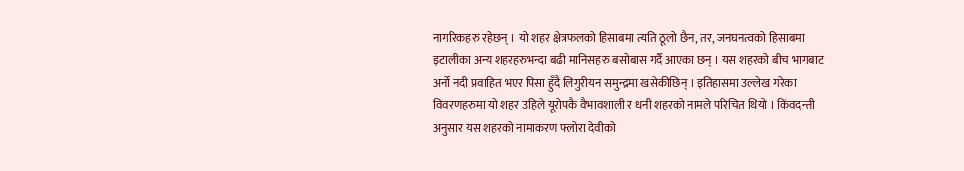नागरिकहरु रहेछन् । यो शहर क्षेत्रफलको हिसाबमा त्यति ठूलो छैन, तर, जनघनत्वको हिसाबमा इटालीका अन्य शहरहरुभन्दा बढी मानिसहरु बसोबास गर्दै आएका छन् । यस शहरको बीच भागबाट अर्नो नदी प्रवाहित भएर पिसा हुँदै लिगुरीयन समुन्द्रमा खसेकीछिन् । इतिहासमा उल्लेख गरेका विवरणहरुमा यो शहर उहिले यूरोपकै वैभावशाली र धनी शहरको नामले परिचित थियो । किंवदन्ती अनुसार यस शहरको नामाकरण फ्लोरा देवीको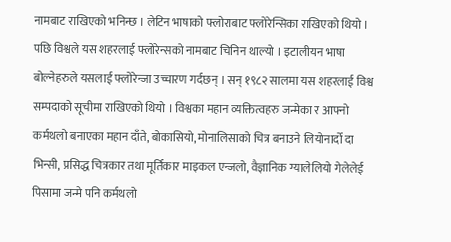नामबाट राखिएको भनिन्छ । लेटिन भाषाको फ्लोराबाट फ्लोरेन्सिका राखिएको थियो । पछि विश्वले यस शहरलाई फ्लोरेन्सको नामबाट चिनिन थाल्यो । इटालीयन भाषा बोल्नेहरुले यसलाई फ्लोरेन्जा उच्चारण गर्दछन् । सन् १९८२ सालमा यस शहरलाई विश्व सम्पदाको सूचीमा राखिएको थियो । विश्वका महान व्यक्तित्वहरु जन्मेका र आफ्नो कर्मथलो बनाएका महान दाँते, बोकासियो, मोनालिसाको चित्र बनाउने लियोनार्दो दा भिन्सी, प्रसिद्ध चित्रकार तथा मूर्तिकार माइकल एन्जलो, वैज्ञानिक ग्यालेलियो गेलेलेई पिसामा जन्मे पनि कर्मथलो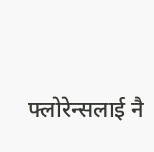फ्लोरेन्सलाई नै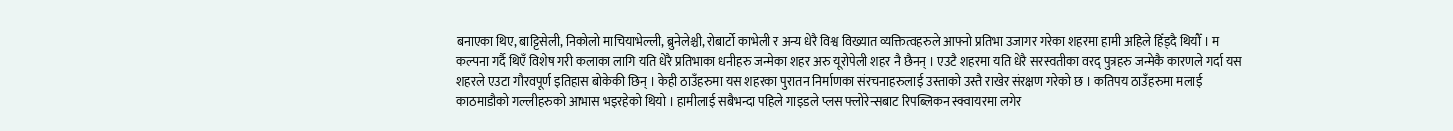बनाएका थिए, बाट्टिसेली, निकोलो माचियाभेल्ली, ब्रुनेलेश्ची, रोबार्टो काभेली र अन्य धेरै विश्व विख्यात व्यक्तित्वहरुले आफ्नो प्रतिभा उजागर गरेका शहरमा हामी अहिले हिँड्दै थियौँ । म कल्पना गर्दै थिएँ विशेष गरी कलाका लागि यति धेरै प्रतिभाका धनीहरु जन्मेका शहर अरु यूरोपेली शहर नै छैनन् । एउटै शहरमा यति धेरै सरस्वतीका वरद् पुत्रहरु जन्मेकै कारणले गर्दा यस शहरले एउटा गौरवपूर्ण इतिहास बोकेकी छिन् । केही ठाउँहरुमा यस शहरका पुरातन निर्माणका संरचनाहरुलाई उस्ताको उस्तै राखेर संरक्षण गरेको छ । कतिपय ठाउँहरुमा मलाई काठमाडौको गल्लीहरुको आभास भइरहेको थियो । हामीलाई सबैभन्दा पहिले गाइडले प्लस फ्लोरेन्सबाट रिपब्लिकन स्क्वायरमा लगेर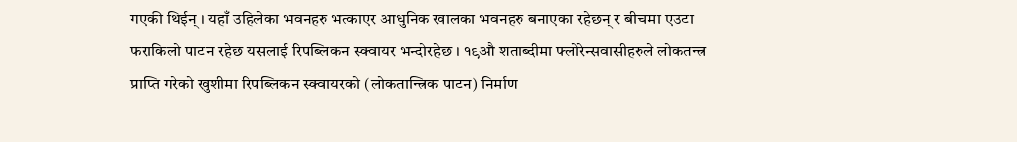गएकी थिईन् । यहाँ उहिलेका भवनहरु भत्काएर आधुनिक खालका भवनहरु बनाएका रहेछन् र बीचमा एउटा फराकिलो पाटन रहेछ यसलाई रिपब्लिकन स्क्वायर भन्दोरहेछ । १९औ शताब्दीमा फ्लोरेन्सवासीहरुले लोकतन्त्र प्राप्ति गरेको खुशीमा रिपब्लिकन स्क्वायरको (लोकतान्त्रिक पाटन) निर्माण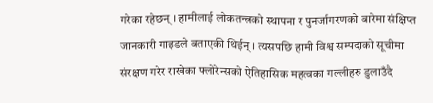गरेका रहेछन् । हामीलाई लोकतन्त्रको स्थापना र पुनर्जागरणको बारेमा संक्षिप्त जानकारी गाइडले बताएकी थिईन् । त्यसपछि हामी विश्व सम्पदाको सूचीमा संरक्षण गरेर राखेका फ्लोरेन्सको ऐतिहासिक महत्वका गल्लीहरु डुलाउँदै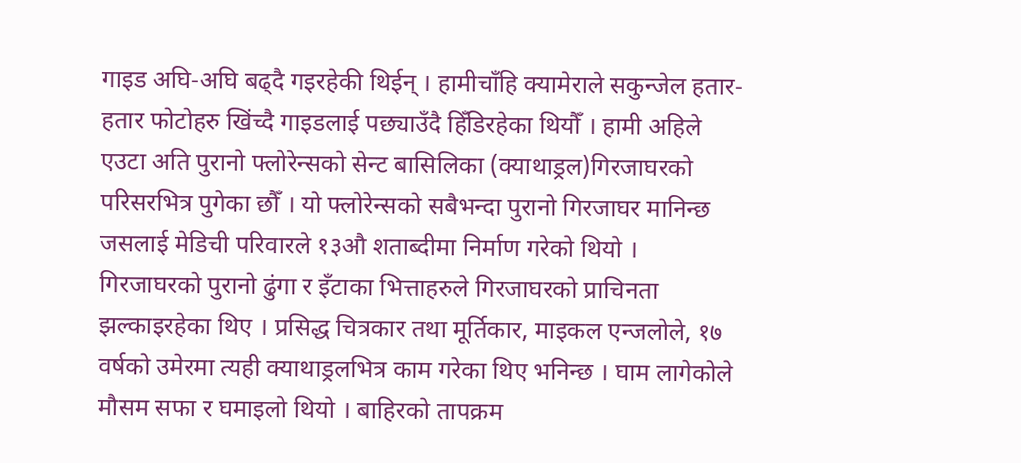गाइड अघि-अघि बढ्दै गइरहेकी थिईन् । हामीचाँहि क्यामेराले सकुन्जेल हतार-हतार फोटोहरु खिंच्दै गाइडलाई पछ्याउँदै हिँडिरहेका थियौँ । हामी अहिले एउटा अति पुरानो फ्लोरेन्सको सेन्ट बासिलिका (क्याथाड्रल)गिरजाघरको परिसरभित्र पुगेका छौँ । यो फ्लोरेन्सको सबैभन्दा पुरानो गिरजाघर मानिन्छ जसलाई मेडिची परिवारले १३औ शताब्दीमा निर्माण गरेको थियो । गिरजाघरको पुरानो ढुंगा र इँटाका भित्ताहरुले गिरजाघरको प्राचिनता झल्काइरहेका थिए । प्रसिद्ध चित्रकार तथा मूर्तिकार, माइकल एन्जलोले, १७ वर्षको उमेरमा त्यही क्याथाड्रलभित्र काम गरेका थिए भनिन्छ । घाम लागेकोले मौसम सफा र घमाइलो थियो । बाहिरको तापक्रम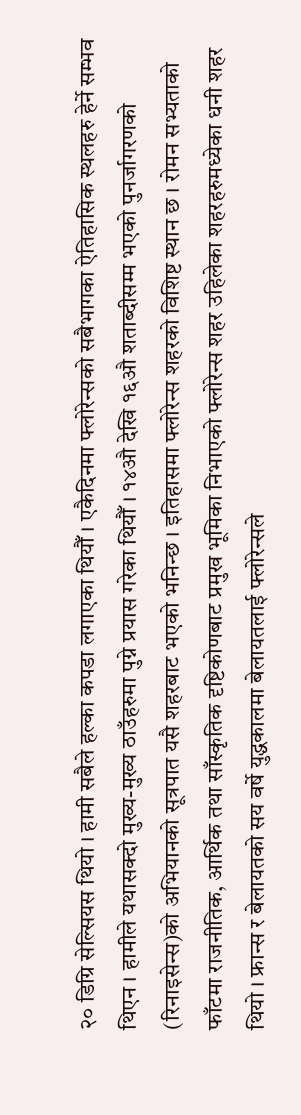२० डिग्रि सेल्सियस थियो । हामी सबैले हल्का कपडा लगाएका थियौँ । एकैदिनमा फ्लोरेन्सको सबैभागका ऐतिहासिक स्थलहरु हेर्ने सम्भव थिएन । हामीले यथासक्दो मुख्य-मुख्य ठाउँहरुमा पुग्ने प्रयास गरेका थियौँ । १४औ देखि १६औ शताब्दीसम्म भएको पुनर्जागरणको (रिनाइसेन्स)को अभियानको सूत्रपात यसै शहरबाट भएको भनिन्छ । इतिहासमा फ्लोरेन्स शहरको विशिष्ट स्थान छ । रोमन सभ्यताको फाँटमा राजनीतिक, आर्थिक तथा साँस्कृतिक दृष्टिकोणबाट प्रमुख भूमिका निभाएको फ्लोरेन्स शहर उहिलेका शहरहरुमध्येका धनी शहर थियो । फ्रान्स र बेलायतको सय वर्षे युद्धकालमा बेलायतलाई फ्लोरेन्सले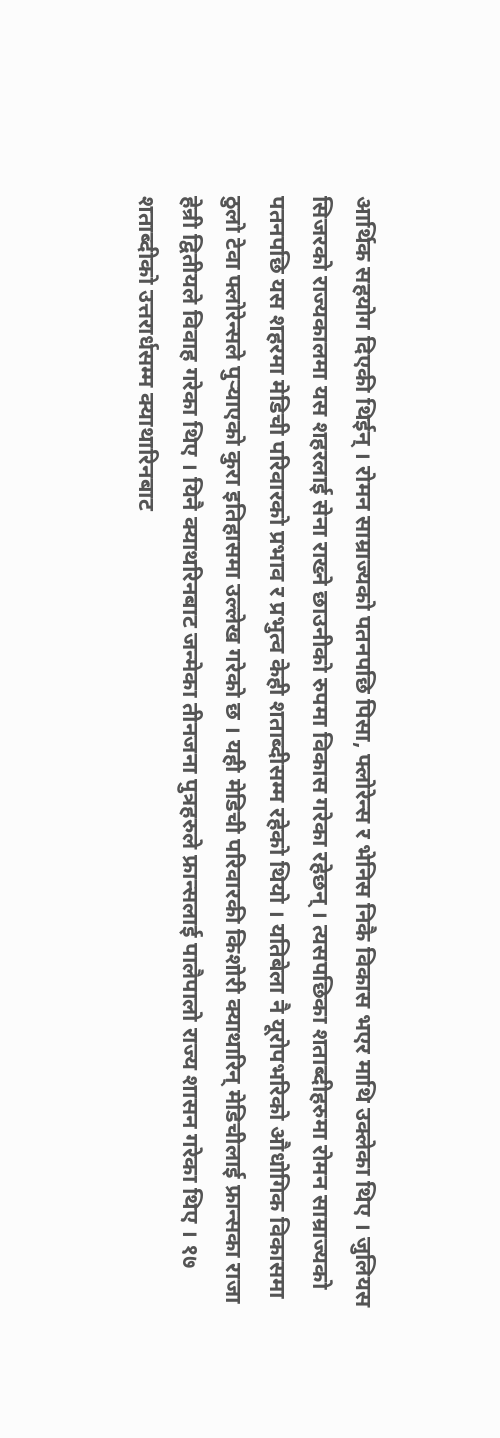आर्थिक सहयोग दिएकी थिईन् । रोमन साम्राज्यको पतनपछि पिसा, फ्लोरेन्स र भेनिस निकै विकास भएर माथि उक्लेका थिए । जुलियस सिजरको राज्यकालमा यस शहरलाई सेना राख्ने छाउनीको रुपमा विकास गरेका रहेछन् । त्यसपछिका शताब्दीहरुमा रोमन साम्राज्यको पतनपछि यस शहरमा मेडिची परिवारको प्रभाव र प्रभुत्व केही शताब्दीसम्म रहेको थियो । यतिबेला नै यूरोपभरिको औधोगिक विकासमा ठुलो टेवा फ्लोरेन्सले पुर्‍याएको कुरा इतिहासमा उल्लेख गरेको छ । यही मेडिची परिवारकी किशोरी क्याथारिन् मेडिचीलाई फ्रान्सका राजा हेन्री द्वितीयले विवाह गरेका थिए । यिनै क्याथरिनबाट जन्मेका तीनजना पुत्रहरुले फ्रान्सलाई पालैपालो राज्य शासन गरेका थिए । १७ शताब्दीको उत्तरार्धसम्म क्याथारिनबाट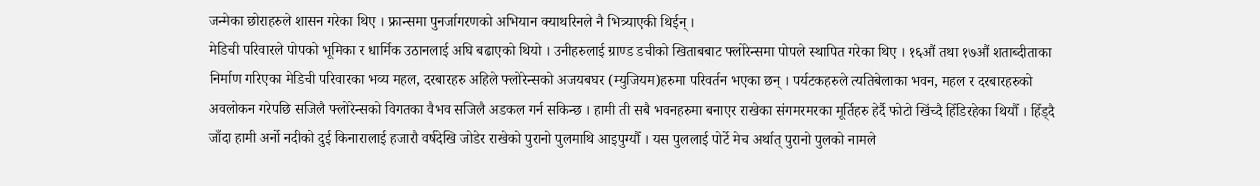जन्मेका छोराहरुले शासन गरेका थिए । फ्रान्समा पुनर्जागरणको अभियान क्याथरिनले नै भित्र्याएकी थिईन् ।
मेडिची परिवारले पोपको भूमिका र धार्मिक उठानलाई अघि बढाएको थियो । उनीहरुलाई ग्राण्ड डचीको खिताबबाट फ्लोरेन्समा पोपले स्थापित गरेका थिए । १६औं तथा १७औं शताब्दीताका निर्माण गरिएका मेडिची परिवारका भव्य महल, दरबारहरु अहिले फ्लोरेन्सको अजयबघर (म्युजियम)हरुमा परिवर्तन भएका छन् । पर्यटकहरुले त्यतिबेलाका भवन, महल र दरबारहरुको अवलोकन गरेपछि सजिलै फ्लोरेन्सको विगतका वैभव सजिलै अडकल गर्न सकिन्छ । हामी ती सबै भवनहरुमा बनाएर राखेका संगमरमरका मूर्तिहरु हेर्दै फोटो खिंच्दै हिँडिरहेका थियौँ । हिँड्दै जाँदा हामी अर्नो नदीको दुई किनारालाई हजारौ वर्षदेखि जोडेर राखेको पुरानो पुलमाथि आइपुग्यौँ । यस पुललाई पोर्टे मेच अर्थात् पुरानो पुलको नामले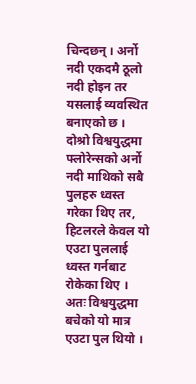चिन्दछन् । अर्नो नदी एकदमै ठूलो नदी होइन तर यसलाई व्यवस्थित बनाएको छ । दोश्रो विश्वयुद्धमा फ्लोरेन्सको अर्नो नदी माथिको सबै पुलहरु ध्वस्त गरेका थिए तर, हिटलरले केवल यो एउटा पुललाई ध्वस्त गर्नबाट रोकेका थिए । अतः विश्वयुद्धमा बचेको यो मात्र एउटा पुल थियो ।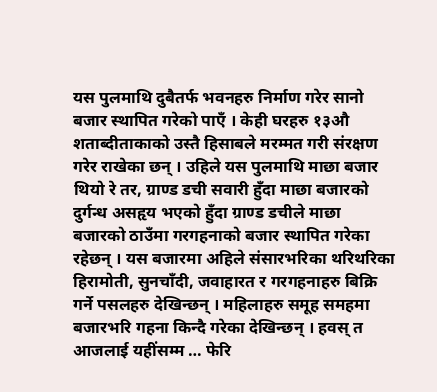यस पुलमाथि दुबैतर्फ भवनहरु निर्माण गरेर सानो बजार स्थापित गरेको पाएँ । केही घरहरु १३औ शताब्दीताकाको उस्तै हिसाबले मरम्मत गरी संरक्षण गरेर राखेका छन् । उहिले यस पुलमाथि माछा बजार थियो रे तर, ग्राण्ड डची सवारी हुँदा माछा बजारको दुर्गन्ध असहृय भएको हुँदा ग्राण्ड डचीले माछा बजारको ठाउँमा गरगहनाको बजार स्थापित गरेका रहेछन् । यस बजारमा अहिले संसारभरिका थरिथरिका हिरामोती, सुनचाँदी, जवाहारत र गरगहनाहरु बिक्रि गर्ने पसलहरु देखिन्छन् । महिलाहरु समूह समहमा बजारभरि गहना किन्दै गरेका देखिन्छन् । हवस् त आजलाई यहींसम्म … फेरि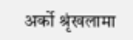अर्को श्रृंखलामा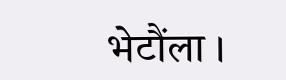भेटौंला ।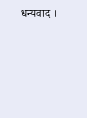धन्यवाद ।